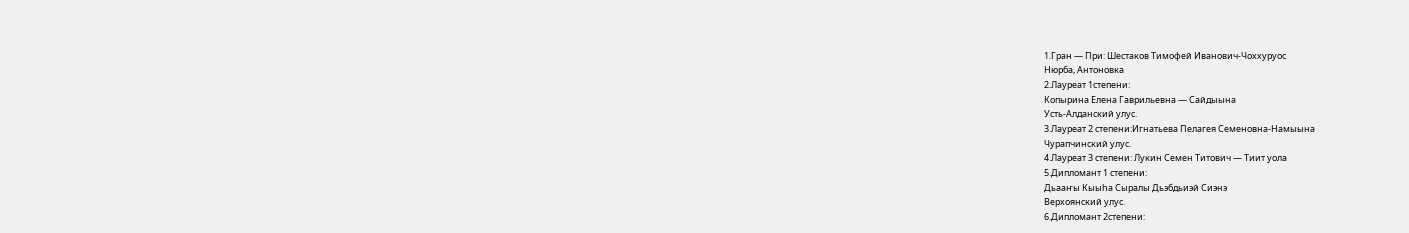1.Гран — При: Шестаков Тимофей Иванович-Чоххуруос
Нюрба, Антоновка
2.Лауреат 1степени:
Копырина Елена Гаврильевна — Сайдыына
Усть-Алданский улус.
3.Лауреат 2 степени:Игнатьева Пелагея Семеновна-Намыына
Чурапчинский улус.
4.Лауреат 3 степени: Лукин Семен Титович — Тиит уола
5.Дипломант 1 степени:
Дьааҥы Кыыһа Сыралы Дьэбдьиэй Сиэнэ
Верхоянский улус.
6.Дипломант 2степени: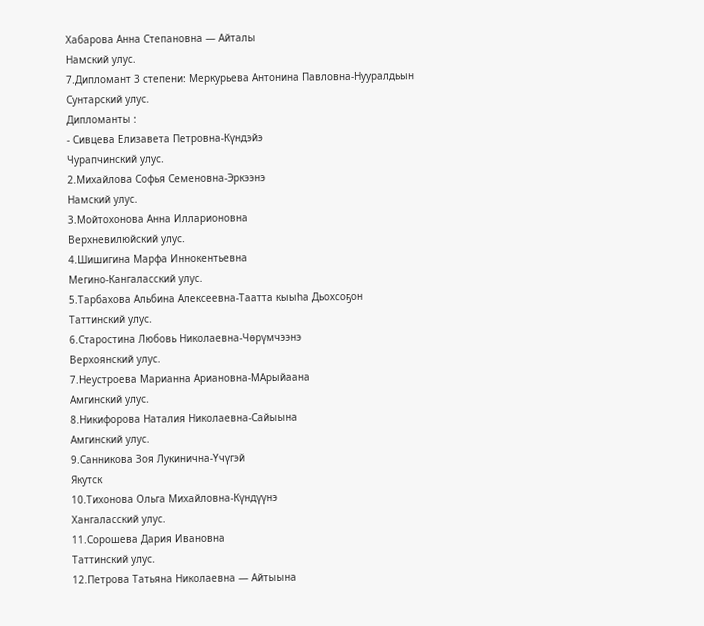Хабарова Анна Степановна — Айталы
Намский улус.
7.Дипломант 3 степени: Меркурьева Антонина Павловна-Нууралдьын
Сунтарский улус.
Дипломанты :
- Сивцева Елизавета Петровна-Күндэйэ
Чурапчинский улус.
2.Михайлова Софья Семеновна-Эркээнэ
Намский улус.
3.Мойтохонова Анна Илларионовна
Верхневилюйский улус.
4.Шишигина Марфа Иннокентьевна
Мегино-Кангаласский улус.
5.Тарбахова Альбина Алексеевна-Таатта кыыһа Дьохсоҕон
Таттинский улус.
6.Старостина Любовь Николаевна-Чөрүмчээнэ
Верхоянский улус.
7.Неустроева Марианна Ариановна-МАрыйаана
Амгинский улус.
8.Никифорова Наталия Николаевна-Сайыына
Амгинский улус.
9.Санникова Зоя Лукинична-Үчүгэй
Якутск
10.Тихонова Ольга Михайловна-Күндүүнэ
Хангаласский улус.
11.Сорошева Дария Ивановна
Таттинский улус.
12.Петрова Татьяна Николаевна — Айтыына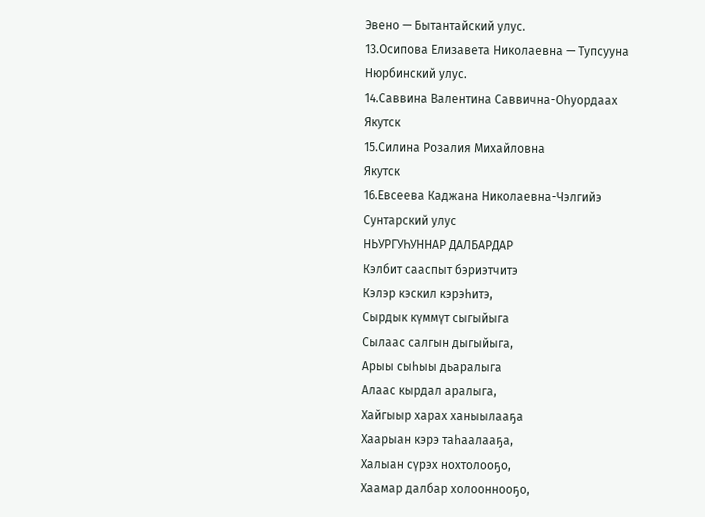Эвено — Бытантайский улус.
13.Осипова Елизавета Николаевна — Тупсууна
Нюрбинский улус.
14.Саввина Валентина Саввична-Оһуордаах
Якутск
15.Силина Розалия Михайловна
Якутск
16.Евсеева Каджана Николаевна-Чэлгийэ
Сунтарский улус
НЬУРГУҺУННАР ДАЛБАРДАР
Кэлбит сааспыт бэриэтчитэ
Кэлэр кэскил кэрэһитэ,
Сырдык күммүт сыгыйыга
Сылаас салгын дыгыйыга,
Арыы сыһыы дьаралыга
Алаас кырдал аралыга,
Хайгыыр харах ханыылааҕа
Хаарыан кэрэ таһаалааҕа,
Халыан сүрэх нохтолооҕо,
Хаамар далбар холооннооҕо,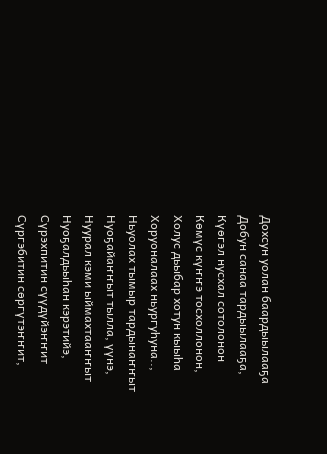Дохсун уолан баардыылааҕа
Добун санаа тардыылааҕа,
Күөгэл нусхал сотолонон
Көмүс күҥҥэ тосхоллонон,
Холус дьыбар хотун кыыһа
Хоруоналаах ньургуһуна..,
Ньуолах тымыр тардынаҥҥыт
Нуоҕайаҥҥыт тылла, үүнэ,
Нуурал кэми ыймахтааҥҥыт
Нуоҕалдьыһан кэрэтийэ,
Сүрэхпитин сүүдүйэҥҥит
Сүргэбитин сөргүтэҥҥит,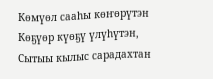Көмүөл сааһы көҥөрүтэн
Көҕүөр күөҕү үлүһүтэн,
Сытыы кылыс сарадахтан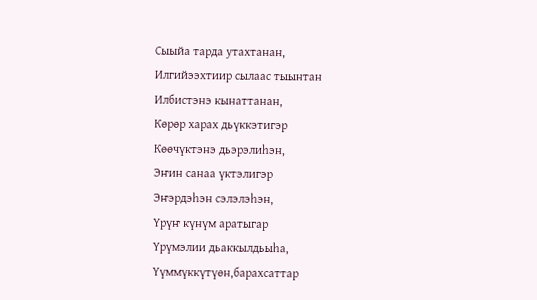Сыыйа тарда утахтанан,
Илгийээхтиир сылаас тыынтан
Илбистэнэ кынаттанан,
Көрөр харах дьүккэтигэр
Көөчүктэнэ дьэрэлиһэн,
Эҥин санаа үктэлигэр
Эҥэрдэһэн сэлэлэһэн,
Үрүҥ күнүм аратыгар
Үрүмэлии дьаккылдьыһа,
Үүммүккүтүөн,барахсаттар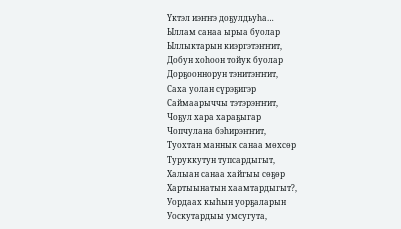Үктэл иэҥҥэ доҕулдьуһа…
Ыллам санаа ырыа буолар
Ыллыктарын киэргэтэҥҥит,
Добун хоһоон тойук буолар
Дорҕооннорун тэнитэҥҥит,
Саха уолан сүрэҕигэр
Саймаарыччы тэтэрэҥҥит,
Чоҕул хара хараҕыгар
Чопчулана бэһирэҥҥит,
Туохтан маннык санаа мөхсөр
Туруккутун тупсардыгыт,
Халыан санаа хайгыы сөҕөр
Хартыынатын хаамтардыгыт?,
Уордаах кыһын уорҕаларын
Уоскутардыы умсугута,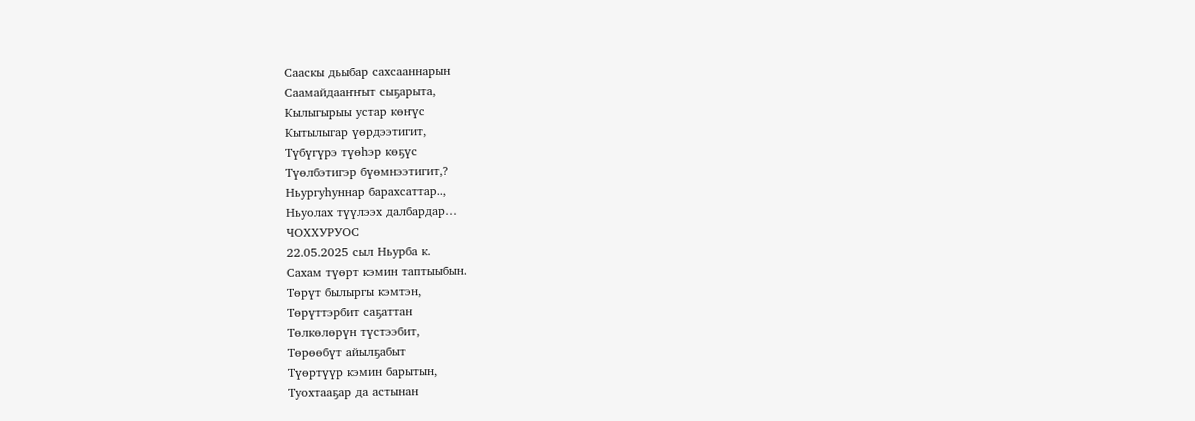Сааскы дьыбар сахсааннарын
Саамайдааҥҥыт сыҕарыта,
Кылыгырыы устар көҥүс
Кытылыгар үөрдээтигит,
Түбүгүрэ түөһэр көҕүс
Түөлбэтигэр бүөмнээтигит,?
Ньургуһуннар барахсаттар..,
Ньуолах түүлээх далбардар…
ЧОХХУРУОС
22.05.2025 сыл Ньурба к.
Сахам түөрт кэмин таптыыбын.
Төрүт былыргы кэмтэн,
Төрүттэрбит саҕаттан
Төлкөлөрүн түстээбит,
Төрөөбүт айылҕабыт
Түөртүүр кэмин барытын,
Туохтааҕар да астынан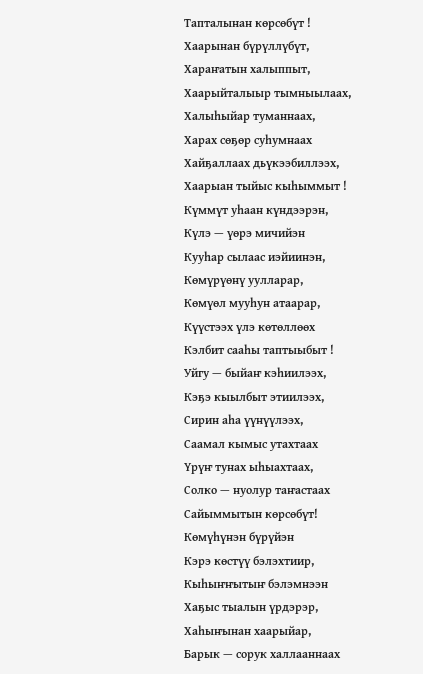Тапталынан көрсөбүт !
Хаарынан бүрүллүбүт,
Хараҥатын халыппыт,
Хаарыйталыыр тымныылаах,
Халыһыйар туманнаах,
Харах сөҕөр суһумнаах
Хайҕаллаах дьүкээбиллээх,
Хаарыан тыйыс кыһыммыт !
Күммүт уһаан күндээрэн,
Күлэ — үөрэ мичийэн
Кууһар сылаас иэйиинэн,
Көмүрүөнү уулларар,
Көмүөл мууһун атаарар,
Күүстээх үлэ көтөллөөх
Кэлбит сааһы таптыыбыт !
Уйгу — быйаҥ кэһиилээх,
Кэҕэ кыылбыт этиилээх,
Сирин аһа үүнүүлээх,
Саамал кымыс утахтаах
Үрүҥ тунах ыһыахтаах,
Солко — нуолур таҥастаах
Сайыммытын көрсөбүт!
Көмүһүнэн бүрүйэн
Кэрэ көстүү бэлэхтиир,
Кыһыҥҥытыҥ бэлэмнээн
Хаҕыс тыалын үрдэрэр,
Хаһыҥынан хаарыйар,
Барык — сорук халлааннаах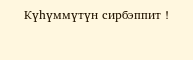Күһүммүтүн сирбэппит !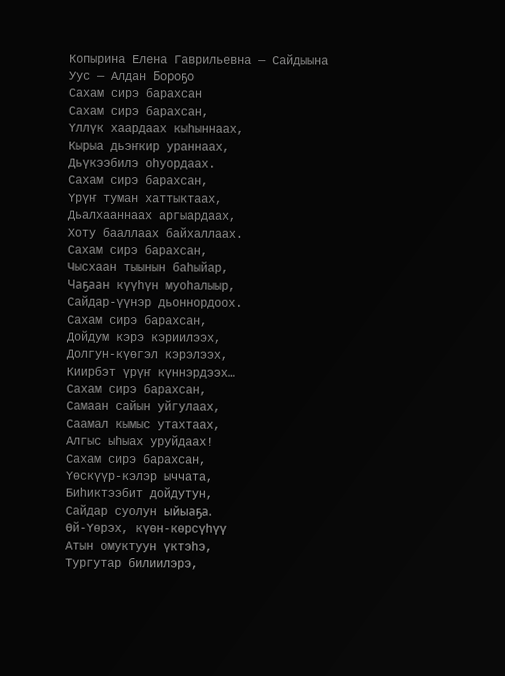Копырина Елена Гаврильевна — Сайдыына
Уус — Алдан Бороҕо
Сахам сирэ барахсан
Сахам сирэ барахсан,
Үллүк хаардаах кыһыннаах,
Кырыа дьэҥкир ураннаах,
Дьүкээбилэ оһуордаах.
Сахам сирэ барахсан,
Үрүҥ туман хаттыктаах,
Дьалхааннаах аргыардаах,
Хоту бааллаах байхаллаах.
Сахам сирэ барахсан,
Чысхаан тыынын баһыйар,
Чаҕаан күүһүн муоһалыыр,
Сайдар-үүнэр дьоннордоох.
Сахам сирэ барахсан,
Дойдум кэрэ кэриилээх,
Долгун-күөгэл кэрэлээх,
Киирбэт үрүҥ күннэрдээх…
Сахам сирэ барахсан,
Самаан сайын уйгулаах,
Саамал кымыс утахтаах,
Алгыс ыһыах уруйдаах!
Сахам сирэ барахсан,
Үөскүүр-кэлэр ыччата,
Биһиктээбит дойдутун,
Сайдар суолун ыйыаҕа.
Өй-Үөрэх, күөн-көрсүһүү
Атын омуктуун үктэһэ,
Тургутар билиилэрэ,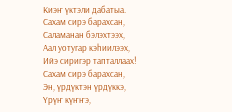Киэҥ үктэли дабатыа.
Сахам сирэ барахсан,
Саламанан бэлэхтээх,
Аал уотугар кэһиилээх,
Ийэ сиригэр тапталлаах!
Сахам сирэ барахсан,
Эн, үрдүктэн үрдүккэ,
Үрүҥ күҥҥэ,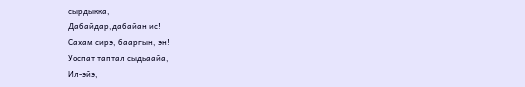сырдыкка,
Дабайдар,дабайан ис!
Сахам сирэ, бааргын, эн!
Уоспат таптал сыдьаайа,
Ил-эйэ,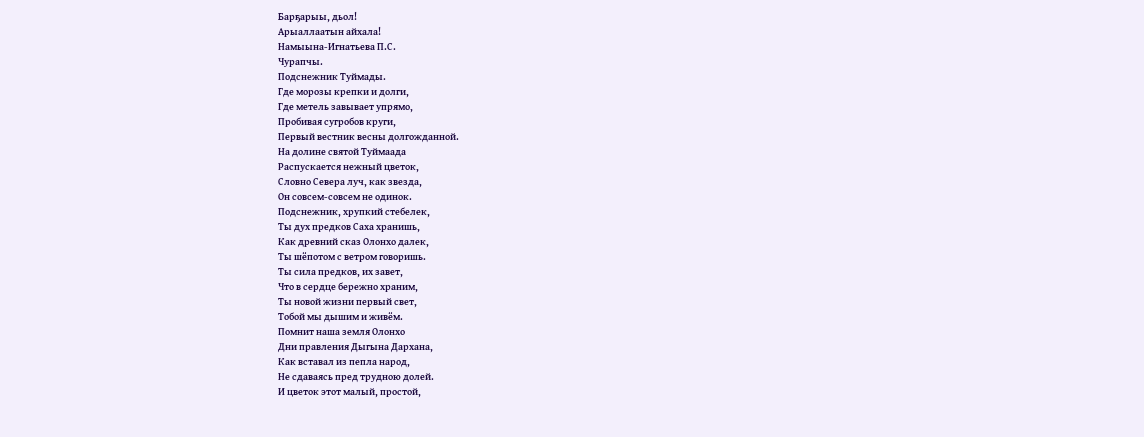Барҕарыы, дьол!
Арыаллаатын айхала!
Намыына-Игнатьева П.С.
Чурапчы.
Подснежник Туймады.
Где морозы крепки и долги,
Где метель завывает упрямо,
Пробивая сугробов круги,
Первый вестник весны долгожданной.
На долине святой Туймаада
Распускается нежный цветок,
Словно Севера луч, как звезда,
Он совсем-совсем не одинок.
Подснежник, хрупкий стебелек,
Ты дух предков Саха хранишь,
Как древний сказ Олонхо далек,
Ты шёпотом с ветром говоришь.
Ты сила предков, их завет,
Что в сердце бережно храним,
Ты новой жизни первый свет,
Тобой мы дышим и живём.
Помнит наша земля Олонхо
Дни правления Дыгына Дархана,
Как вставал из пепла народ,
Не сдаваясь пред трудною долей.
И цветок этот малый, простой,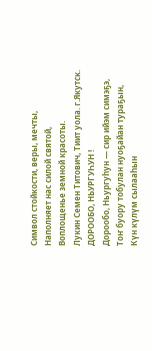Символ стойкости, веры, мечты,
Наполняет нас силой святой,
Воплощенье земной красоты.
Лукин Семен Титович, Тиит уола. г.Якутск.
ДОРООБО, НЬУРГУҺУН !
Дорообо, Ньургуһун — сир ийэм симэҕэ,
Тоҥ буору тобулан нуоҕайан тураҕын,
Күн күлүм сылааһын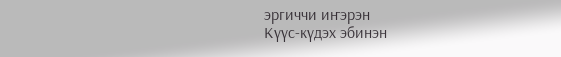эргиччи иҥэрэн
Күүс-күдэх эбинэн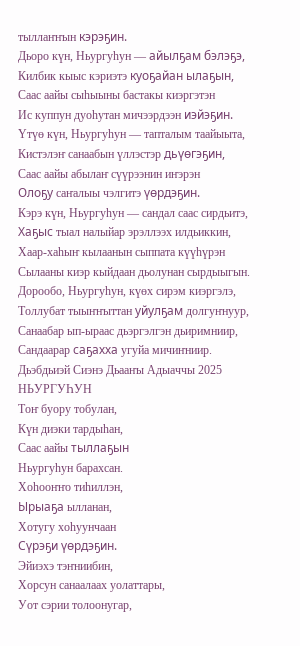тыллаҥҥын кэрэҕин.
Дьоро күн, Ньургуһун — айылҕам бэлэҕэ,
Килбик кыыс кэриэтэ куоҕайан ылаҕын,
Саас аайы сыһыыны бастакы киэргэтэн
Ис куппун дуоһутан мичээрдээн иэйэҕин.
Үтүө күн, Ньургуһун — тапталым таайыыта,
Кистэлэҥ санаабын үллэстэр дьүөгэҕин,
Саас аайы абылаҥ сүүрээнин иҥэрэн
Олоҕу саҥалыы чэлгитэ үөрдэҕин.
Кэрэ күн, Ньургуһун — сандал саас сирдьитэ,
Хаҕыс тыал налыйар эрэллээх илдьиккин,
Хаар-хаһыҥ кылаанын сыппата күүһүрэн
Сылааны киэр кыйдаан дьолунан сырдыыгын.
Дорообо, Ньургуһун, күөх сирэм киэргэлэ,
Толлубат тыыҥҥыттан уйулҕам долгуҥнуур,
Санаабар ып-ыраас дьэргэлгэн дьиримниир,
Сандаарар саҕахха угуйа мичиҥниир.
Дьэбдьиэй Сиэнэ Дьааҥы Адыаччы 2025
НЬУРГУҺУН
Тоҥ буору тобулан,
Күн диэки тардыһан,
Саас аайы тыллаҕын
Ньургуһун барахсан.
Хоһооҥҥо тиһиллэн,
Ырыаҕа ылланан,
Хотугу хоһуунчаан
Сүрэҕи үөрдэҕин.
Эйиэхэ тэҥниибин,
Хорсун санаалаах уолаттары,
Уот сэрии толоонугар,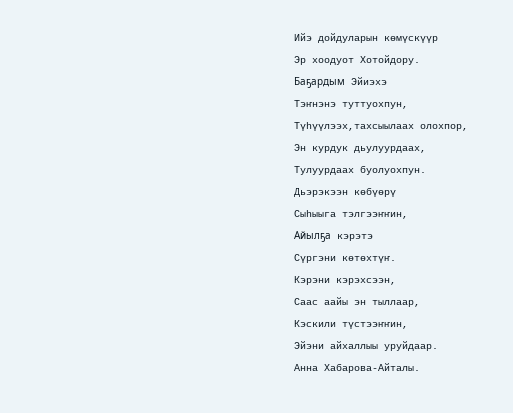Ийэ дойдуларын көмүскүүр
Эр хоодуот Хотойдору.
Баҕардым Эйиэхэ
Тэҥнэнэ туттуохпун,
Түһүүлээх,тахсыылаах олохпор,
Эн курдук дьулуурдаах,
Тулуурдаах буолуохпун.
Дьэрэкээн көбүөрү
Сыһыыга тэлгээҥҥин,
Айылҕа кэрэтэ
Сүргэни көтөхтүҥ.
Кэрэни кэрэхсээн,
Саас аайы эн тыллаар,
Кэскили түстээҥҥин,
Эйэни айхаллыы уруйдаар.
Анна Хабарова-Айталы.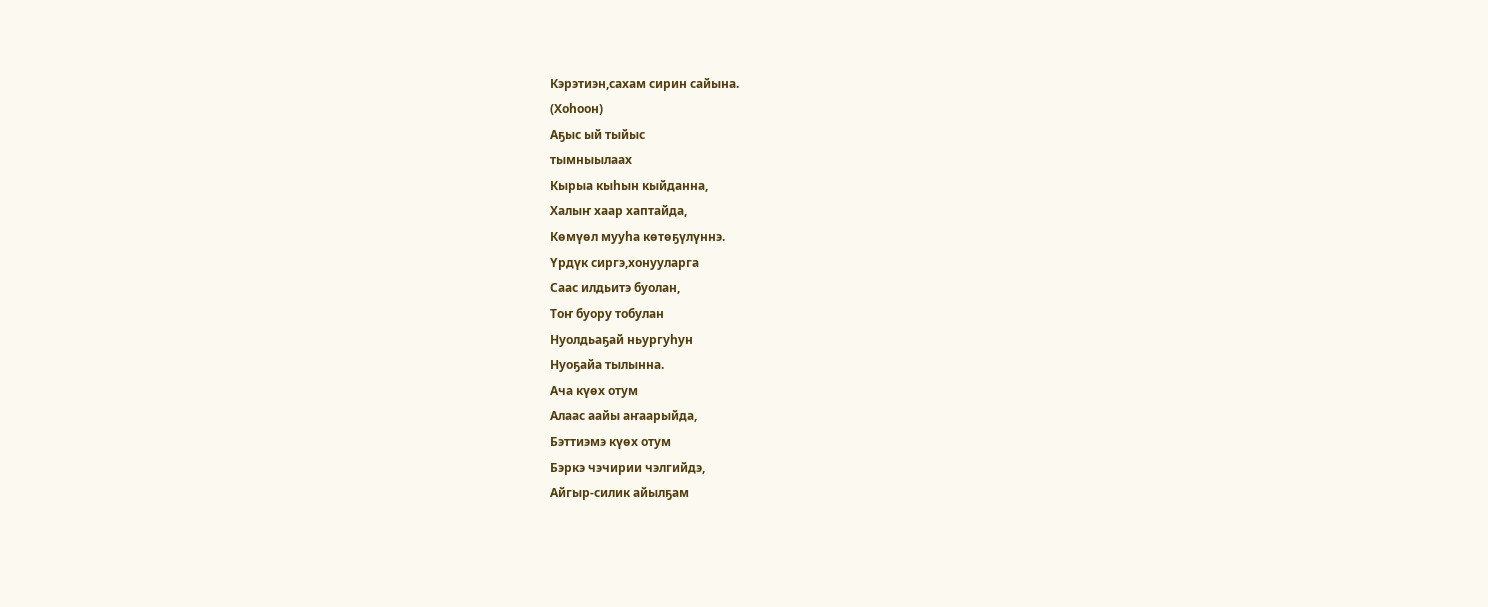Кэрэтиэн,сахам сирин сайына.
(Хоһоон)
Аҕыс ый тыйыс
тымныылаах
Кырыа кыһын кыйданна,
Халыҥ хаар хаптайда,
Көмүөл мууһа көтөҕүлүннэ.
Үрдүк сиргэ,хонууларга
Саас илдьитэ буолан,
Тоҥ буору тобулан
Нуолдьаҕай ньургуһун
Нуоҕайа тылынна.
Ача күөх отум
Алаас аайы аҥаарыйда,
Бэттиэмэ күөх отум
Бэркэ чэчирии чэлгийдэ,
Айгыр-силик айылҕам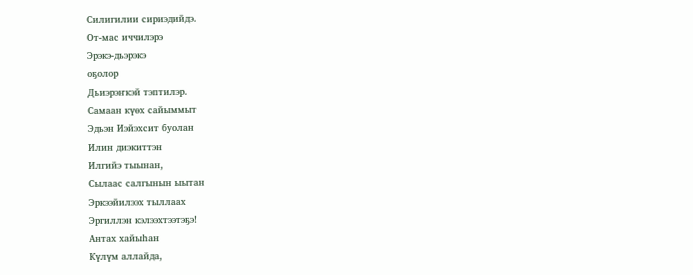Силигилии сириэдийдэ.
От-мас иччилэрэ
Эрэкэ-дьэрэкэ
оҕолор
Дьиэрэҥкэй тэптилэр.
Самаан күөх сайыммыт
Эдьэн Иэйэхсит буолан
Илин диэкиттэн
Илгийэ тыынан,
Сылаас салгынын ыытан
Эркээйилээх тыллаах
Эргиллэн кэлээхтээтэҕэ!
Антах хайыһан
Күлүм аллайда,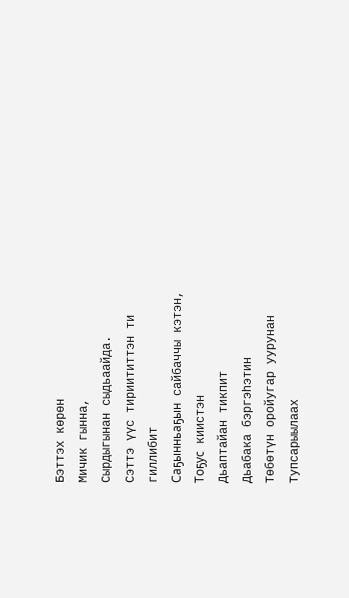Бэттэх көрөн
Мичик гынна,
Сырдыгынан сыдьаайда.
Сэттэ үүс тириититтэн ти
гиллибит
Саҕынньаҕын сайбаччы кэтэн,
Тоҕус киистэн
Дьаптайан тикпит
Дьабака бэргэһэтин
Төбөтүн оройугар уурунан
Тупсарыылаах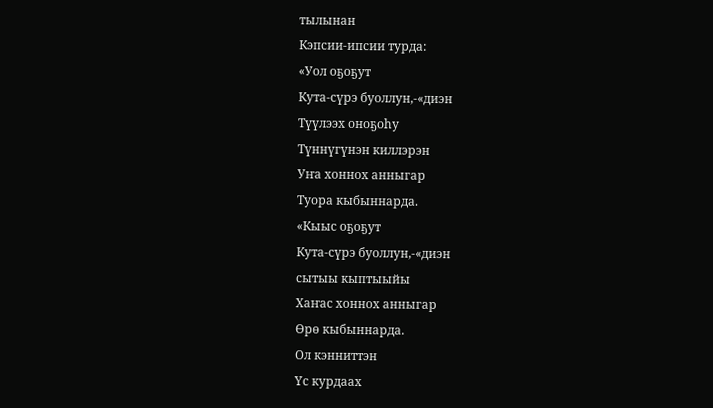тылынан
Кэпсии-ипсии турда:
«Уол оҕоҕут
Кута-сүрэ буоллун,-«диэн
Түүлээх оноҕоһу
Түннүгүнэн киллэрэн
Уҥа хоннох анныгар
Туора кыбыннарда.
«Кыыс оҕоҕут
Кута-сүрэ буоллун,-«диэн
сытыы кыптыыйы
Хаҥас хоннох анныгар
Өрө кыбыннарда.
Ол кэнниттэн
Үс курдаах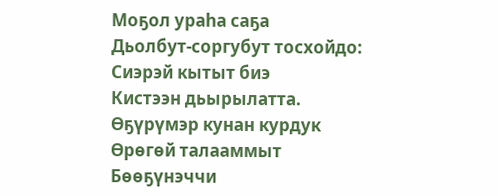Моҕол ураһа саҕа
Дьолбут-соргубут тосхойдо:
Сиэрэй кытыт биэ
Кистээн дьырылатта.
Өҕүрүмэр кунан курдук
Өрөгөй талааммыт
Бөөҕүнэччи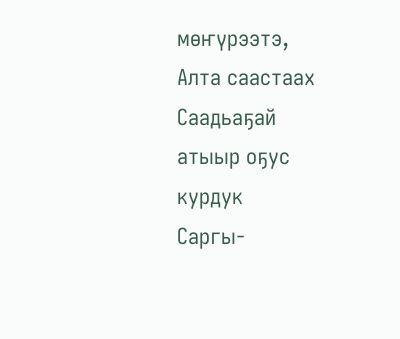мөҥүрээтэ,
Алта саастаах
Саадьаҕай атыыр оҕус курдук
Саргы-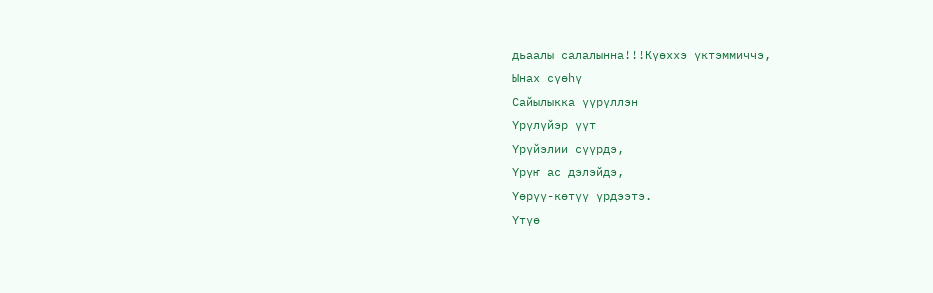дьаалы салалынна!!!Күөххэ үктэммиччэ,
Ынах сүөһү
Сайылыкка үүрүллэн
Үрүлүйэр үүт
Үрүйэлии сүүрдэ,
Үрүҥ ас дэлэйдэ,
Үөрүү-көтүү үрдээтэ.
Үтүө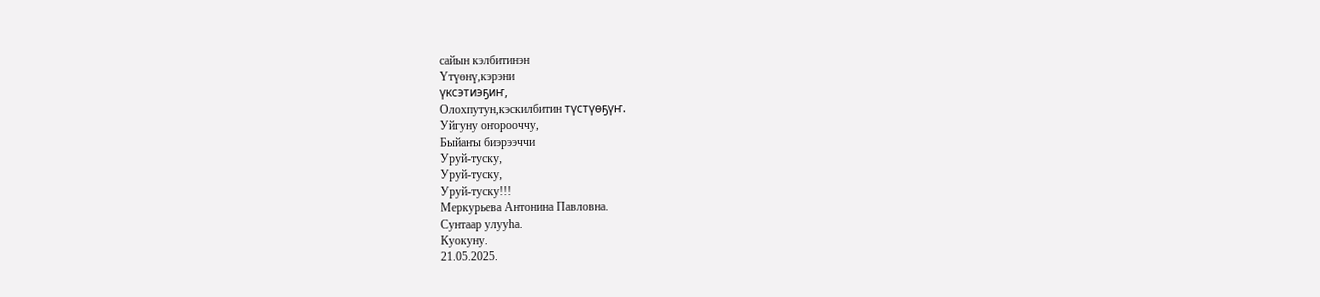сайын кэлбитинэн
Үтүөнү,кэрэни
үксэтиэҕиҥ,
Олохпутун,кэскилбитин түстүөҕүҥ.
Уйгуну оҥорооччу,
Быйаҥы биэрээччи
Уруй-туску,
Уруй-туску,
Уруй-туску!!!
Меркурьева Антонина Павловна.
Сунтаар улууһа.
Куокуну.
21.05.2025.